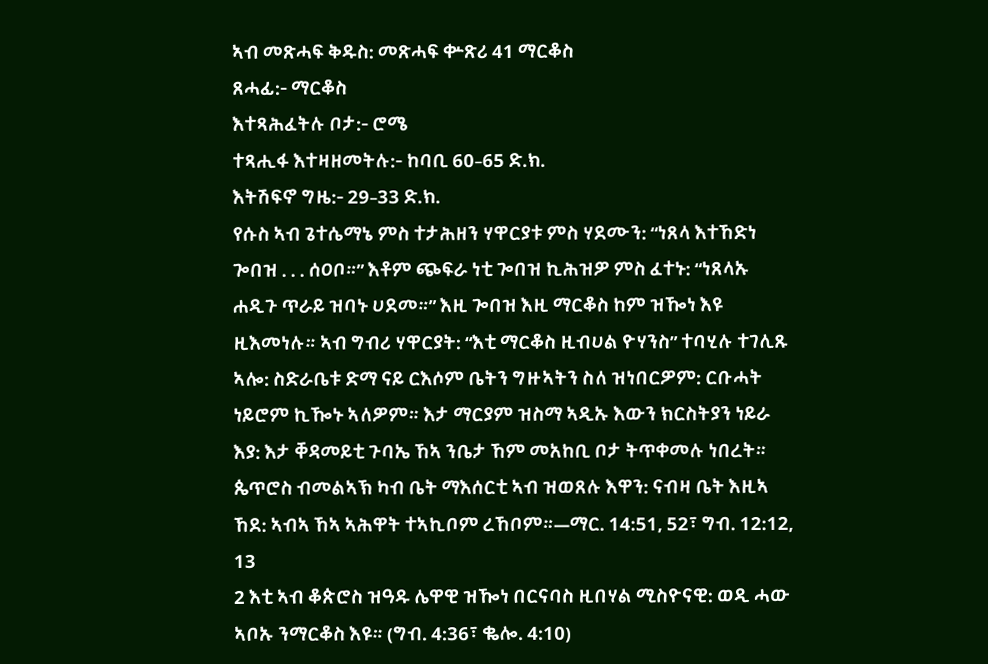ኣብ መጽሓፍ ቅዱስ: መጽሓፍ ቍጽሪ 41 ማርቆስ
ጸሓፊ:- ማርቆስ
እተጻሕፈትሉ ቦታ:- ሮሜ
ተጻሒፋ እተዛዘመትሉ:- ከባቢ 60–65 ድ.ክ.
እትሽፍኖ ግዜ:- 29–33 ድ.ክ.
የሱስ ኣብ ጌተሴማኔ ምስ ተታሕዘን ሃዋርያቱ ምስ ሃደሙን: “ነጸላ እተኸድነ ጐበዝ . . . ሰዐቦ።” እቶም ጭፍራ ነቲ ጐበዝ ኪሕዝዎ ምስ ፈተኑ: “ነጸላኡ ሐዲጉ ጥራይ ዝባኑ ሀደመ።” እዚ ጐበዝ እዚ ማርቆስ ከም ዝዀነ እዩ ዚእመነሉ። ኣብ ግብሪ ሃዋርያት: “እቲ ማርቆስ ዚብሀል ዮሃንስ” ተባሂሉ ተገሊጹ ኣሎ: ስድራቤቱ ድማ ናይ ርእሶም ቤትን ግዙኣትን ስለ ዝነበርዎም: ርቡሓት ነይሮም ኪዀኑ ኣለዎም። እታ ማርያም ዝስማ ኣዲኡ እውን ክርስትያን ነይራ እያ: እታ ቐዳመይቲ ጉባኤ ኸኣ ንቤታ ኸም መአከቢ ቦታ ትጥቀመሉ ነበረት። ጴጥሮስ ብመልኣኽ ካብ ቤት ማእሰርቲ ኣብ ዝወጸሉ እዋን: ናብዛ ቤት እዚኣ ኸደ: ኣብኣ ኸኣ ኣሕዋት ተኣኪቦም ረኸቦም።—ማር. 14:51, 52፣ ግብ. 12:12, 13
2 እቲ ኣብ ቆጵሮስ ዝዓዱ ሌዋዊ ዝዀነ በርናባስ ዚበሃል ሚስዮናዊ: ወዲ ሓው ኣቦኡ ንማርቆስ እዩ። (ግብ. 4:36፣ ቈሎ. 4:10)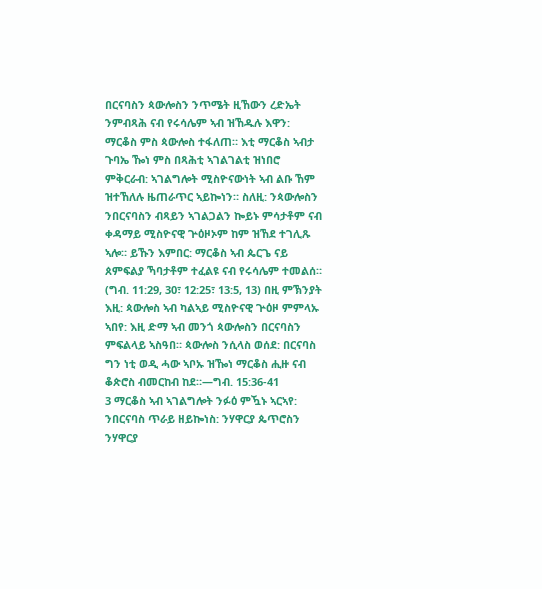በርናባስን ጳውሎስን ንጥሜት ዚኸውን ረድኤት ንምብጻሕ ናብ የሩሳሌም ኣብ ዝኸዱሉ እዋን: ማርቆስ ምስ ጳውሎስ ተፋለጠ። እቲ ማርቆስ ኣብታ ጉባኤ ዀነ ምስ በጻሕቲ ኣገልገልቲ ዝነበሮ ምቅርራብ: ኣገልግሎት ሚስዮናውነት ኣብ ልቡ ኸም ዝተኸለሉ ዜጠራጥር ኣይኰነን። ስለዚ: ንጳውሎስን ንበርናባስን ብጻይን ኣገልጋልን ኰይኑ ምሳታቶም ናብ ቀዳማይ ሚስዮናዊ ጕዕዞኦም ከም ዝኸደ ተገሊጹ ኣሎ። ይኹን እምበር: ማርቆስ ኣብ ጴርጌ ናይ ጰምፍልያ ኻባታቶም ተፈልዩ ናብ የሩሳሌም ተመልሰ። (ግብ. 11:29, 30፣ 12:25፣ 13:5, 13) በዚ ምኽንያት እዚ: ጳውሎስ ኣብ ካልኣይ ሚስዮናዊ ጕዕዞ ምምላኡ ኣበየ: እዚ ድማ ኣብ መንጎ ጳውሎስን በርናባስን ምፍልላይ ኣስዓበ። ጳውሎስ ንሲላስ ወሰደ: በርናባስ ግን ነቲ ወዲ ሓው ኣቦኡ ዝዀነ ማርቆስ ሒዙ ናብ ቆጵሮስ ብመርከብ ከደ።—ግብ. 15:36-41
3 ማርቆስ ኣብ ኣገልግሎት ንፉዕ ምዃኑ ኣርኣየ: ንበርናባስ ጥራይ ዘይኰነስ: ንሃዋርያ ጴጥሮስን ንሃዋርያ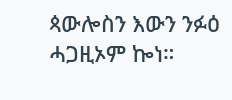ጳውሎስን እውን ንፉዕ ሓጋዚኦም ኰነ።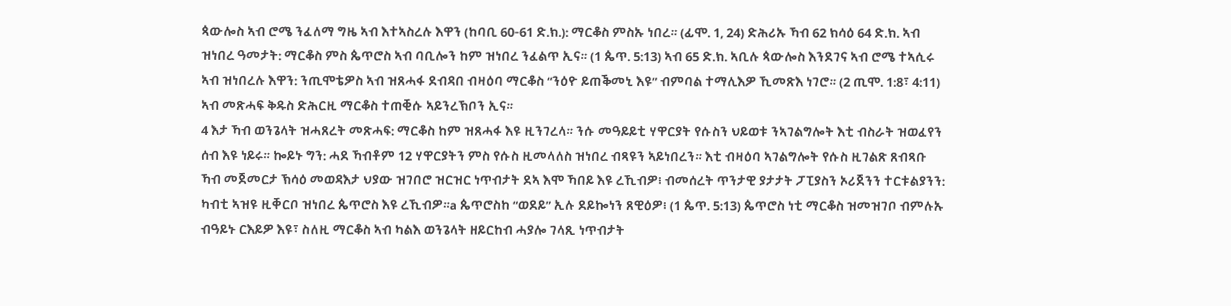ጳውሎስ ኣብ ሮሜ ንፈለማ ግዜ ኣብ እተኣስረሉ እዋን (ከባቢ 60-61 ድ.ክ.): ማርቆስ ምስኡ ነበረ። (ፊሞ. 1, 24) ድሕሪኡ ኻብ 62 ክሳዕ 64 ድ.ክ. ኣብ ዝነበረ ዓመታት: ማርቆስ ምስ ጴጥሮስ ኣብ ባቢሎን ከም ዝነበረ ንፈልጥ ኢና። (1 ጴጥ. 5:13) ኣብ 65 ድ.ክ. ኣቢሉ ጳውሎስ እንደገና ኣብ ሮሜ ተኣሲሩ ኣብ ዝነበረሉ እዋን: ንጢሞቴዎስ ኣብ ዝጸሓፋ ደብዳበ ብዛዕባ ማርቆስ “ንዕዮ ይጠቕመኒ እዩ” ብምባል ተማሊእዎ ኺመጽእ ነገሮ። (2 ጢሞ. 1:8፣ 4:11) ኣብ መጽሓፍ ቅዱስ ድሕርዚ ማርቆስ ተጠቒሱ ኣይንረኽቦን ኢና።
4 እታ ኻብ ወንጌላት ዝሓጸረት መጽሓፍ: ማርቆስ ከም ዝጸሓፋ እዩ ዚንገረላ። ንሱ መዓይይቲ ሃዋርያት የሱስን ህይወቱ ንኣገልግሎት እቲ ብስራት ዝወፈየን ሰብ እዩ ነይሩ። ኰይኑ ግን: ሓደ ኻብቶም 12 ሃዋርያትን ምስ የሱስ ዚመላለስ ዝነበረ ብጻዩን ኣይነበረን። እቲ ብዛዕባ ኣገልግሎት የሱስ ዚገልጽ ጸብጻቡ ኻብ መጀመርታ ኽሳዕ መወዳእታ ህያው ዝገበሮ ዝርዝር ነጥብታት ደኣ እሞ ኻበይ እዩ ረኺብዎ፧ ብመሰረት ጥንታዊ ያታታት ፓፒያስን ኦሪጀንን ተርቱልያንን: ካብቲ ኣዝዩ ዚቐርቦ ዝነበረ ጴጥሮስ እዩ ረኺብዎ።a ጴጥሮስከ “ወደይ” ኢሉ ደይኰነን ጸዊዕዎ፧ (1 ጴጥ. 5:13) ጴጥሮስ ነቲ ማርቆስ ዝመዝገቦ ብምሉኡ ብዓይኑ ርእይዎ እዩ፣ ስለዚ ማርቆስ ኣብ ካልእ ወንጌላት ዘይርከብ ሓያሎ ገላጺ ነጥብታት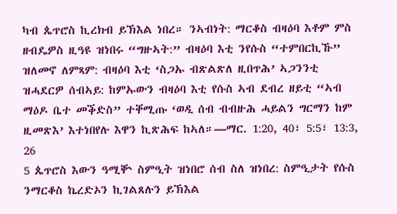ካብ ጴጥሮስ ኪረክብ ይኽእል ነበረ። ንኣብነት: ማርቆስ ብዛዕባ እቶም ምስ ዘብዴዎስ ዚዓዩ ዝነበሩ “ግዙኣት:” ብዛዕባ እቲ ንየሱስ “ተምበርኪኹ” ዝለመኖ ለምጻም: ብዛዕባ እቲ ‘ስጋኡ ብጽልጽለ ዚበጥሕ’ ኣጋንንቲ ዝሓደርዎ ሰብኣይ: ከምኡውን ብዛዕባ እቲ የሱስ ኣብ ደብረ ዘይቲ “ኣብ ማዕዶ ቤተ መቕድስ” ተቐሚጡ ‘ወዲ ሰብ ብብዙሕ ሓይልን ግርማን ከም ዚመጽእ’ እተነበየሉ እዋን ኪጽሕፍ ከኣለ።—ማር. 1:20, 40፣ 5:5፣ 13:3, 26
5 ጴጥሮስ እውን ዓሚቝ ስምዒት ዝነበሮ ሰብ ስለ ዝነበረ: ስምዒታት የሱስ ንማርቆስ ኬረድኦን ኪገልጸሉን ይኽእል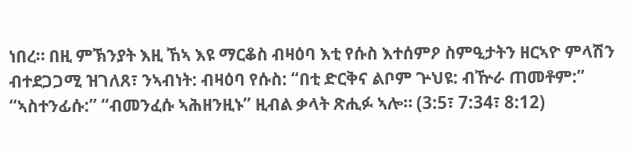ነበረ። በዚ ምኽንያት እዚ ኸኣ እዩ ማርቆስ ብዛዕባ እቲ የሱስ እተሰምዖ ስምዒታትን ዘርኣዮ ምላሽን ብተደጋጋሚ ዝገለጸ፣ ንኣብነት: ብዛዕባ የሱስ: “በቲ ድርቅና ልቦም ጕህዩ: ብዅራ ጠመቶም:” “ኣስተንፊሱ:” “ብመንፈሱ ኣሕዘንዚኑ” ዚብል ቃላት ጽሒፉ ኣሎ። (3:5፣ 7:34፣ 8:12)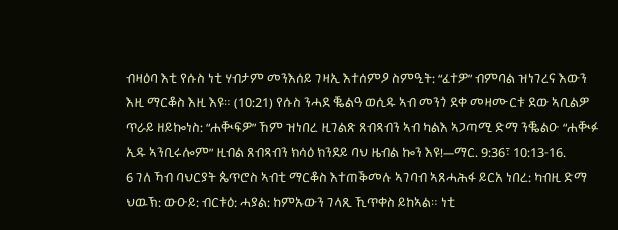ብዛዕባ እቲ የሱስ ነቲ ሃብታም መንእሰይ ገዛኢ እተሰምዖ ስምዒት: “ፈተዎ” ብምባል ዝነገረና እውን እዚ ማርቆስ እዚ እዩ። (10:21) የሱስ ንሓደ ቘልዓ ወሲዱ ኣብ መንጎ ደቀ መዛሙርቱ ደው ኣቢልዎ ጥራይ ዘይኰነስ: “ሐቚፍዎ” ኸም ዝነበረ ዚገልጽ ጸብጻብን ኣብ ካልእ ኣጋጣሚ ድማ ንቘልዑ “ሐቚፉ ኢዱ ኣንቢሩሎም” ዚብል ጸብጻብን ክሳዕ ክንደይ ባህ ዜብል ኰን እዩ!—ማር. 9:36፣ 10:13-16.
6 ገለ ኻብ ባህርያት ጴጥሮስ ኣብቲ ማርቆስ እተጠቕመሉ ኣገባብ ኣጸሓሕፋ ይርአ ነበረ: ካብዚ ድማ ህዉኽ: ውዑይ: ብርቱዕ: ሓያል: ከምኡውን ገላጺ ኺጥቀስ ይከኣል። ነቲ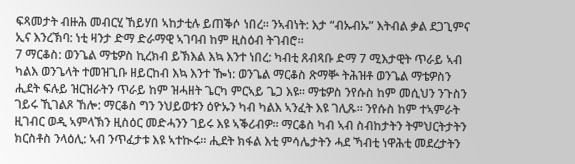ፍጻመታት ብዙሕ መብርሂ ኸይሃበ ኣከታቲሉ ይጠቕሶ ነበረ። ንኣብነት: እታ “ብኡብኡ” እትብል ቃል ደጋጊምና ኢና እንረኽባ: ነቲ ዛንታ ድማ ድራማዊ ኣገባብ ከም ዚስዕብ ትገብሮ።
7 ማርቆስ: ወንጌል ማቴዎስ ኪረክብ ይኽእል እኳ እንተ ነበረ: ካብቲ ጸብጻቡ ድማ 7 ሚእታዊት ጥራይ ኣብ ካልእ ወንጌላት ተመዝጊቡ ዘይርከብ እኳ እንተ ዀነ: ወንጌል ማርቆስ ጽማቝ ትሕዝቶ ወንጌል ማቴዎስን ሒደት ፍሉይ ዝርዝራትን ጥራይ ከም ዝሓዘት ጌርካ ምርኣይ ጌጋ እዩ። ማቴዎስ ንየሱስ ከም መሲህን ንጉስን ገይሩ ኺገልጾ ኸሎ: ማርቆስ ግን ንህይወቱን ዕዮኡን ካብ ካልእ ኣንፈት እዩ ገሊጹ። ንየሱስ ከም ተኣምራት ዚገብር ወዲ ኣምላኽን ዚስዕር መድሓንን ገይሩ እዩ ኣቕሪብዎ። ማርቆስ ካብ ኣብ ስብከታትን ትምህርትታትን ክርስቶስ ንላዕሊ: ኣብ ንጥፈታቱ እዩ ኣተኲሩ። ሒደት ክፋል እቲ ምሳሌታትን ሓደ ኻብቲ ነዋሕቲ መደረታትን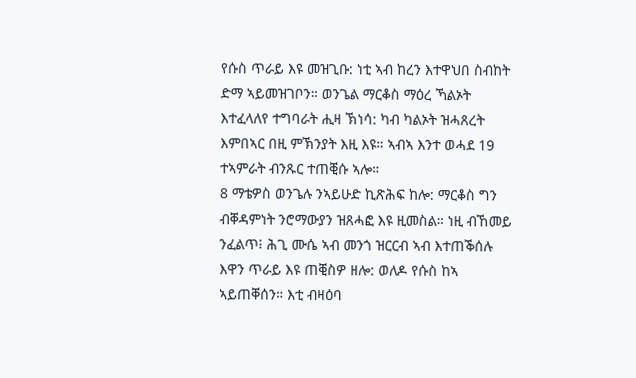የሱስ ጥራይ እዩ መዝጊቡ: ነቲ ኣብ ከረን እተዋህበ ስብከት ድማ ኣይመዝገቦን። ወንጌል ማርቆስ ማዕረ ኻልኦት እተፈላለየ ተግባራት ሒዛ ኽነሳ: ካብ ካልኦት ዝሓጸረት እምበኣር በዚ ምኽንያት እዚ እዩ። ኣብኣ እንተ ወሓደ 19 ተኣምራት ብንጹር ተጠቒሱ ኣሎ።
8 ማቴዎስ ወንጌሉ ንኣይሁድ ኪጽሕፍ ከሎ: ማርቆስ ግን ብቐዳምነት ንሮማውያን ዝጸሓፎ እዩ ዚመስል። ነዚ ብኸመይ ንፈልጥ፧ ሕጊ ሙሴ ኣብ መንጎ ዝርርብ ኣብ እተጠቕሰሉ እዋን ጥራይ እዩ ጠቒስዎ ዘሎ: ወለዶ የሱስ ከኣ ኣይጠቐሰን። እቲ ብዛዕባ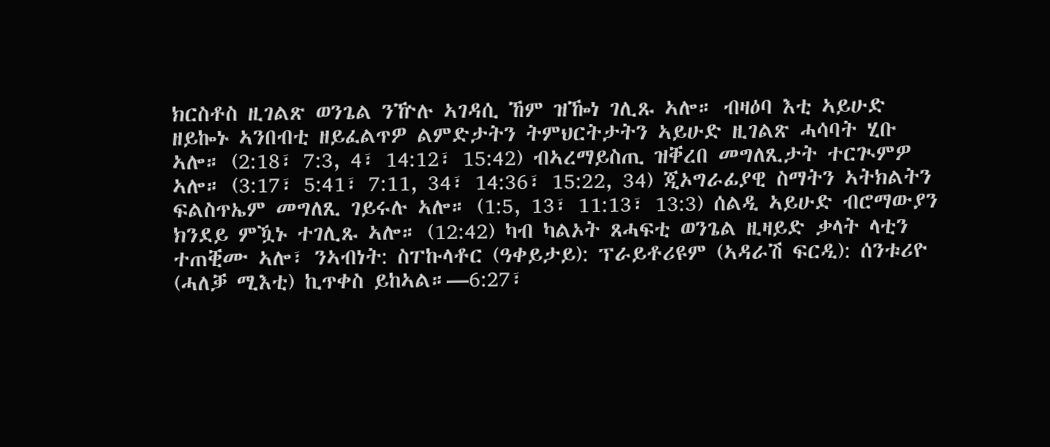ክርስቶስ ዚገልጽ ወንጌል ንዅሉ ኣገዳሲ ኸም ዝዀነ ገሊጹ ኣሎ። ብዛዕባ እቲ ኣይሁድ ዘይኰኑ ኣንበብቲ ዘይፈልጥዎ ልምድታትን ትምህርትታትን ኣይሁድ ዚገልጽ ሓሳባት ሂቡ ኣሎ። (2:18፣ 7:3, 4፣ 14:12፣ 15:42) ብኣረማይስጢ ዝቐረበ መግለጺታት ተርጒምዎ ኣሎ። (3:17፣ 5:41፣ 7:11, 34፣ 14:36፣ 15:22, 34) ጂኦግራፊያዊ ስማትን ኣትክልትን ፍልስጥኤም መግለጺ ገይሩሉ ኣሎ። (1:5, 13፣ 11:13፣ 13:3) ሰልዲ ኣይሁድ ብሮማውያን ክንደይ ምዃኑ ተገሊጹ ኣሎ። (12:42) ካብ ካልኦት ጸሓፍቲ ወንጌል ዚዛይድ ቃላት ላቲን ተጠቒሙ ኣሎ፣ ንኣብነት: ስፐኩላቶር (ዓቀይታይ): ፕራይቶሪዩም (ኣዳራሽ ፍርዲ): ሰንቱሪዮ (ሓለቓ ሚእቲ) ኪጥቀስ ይከኣል።—6:27፣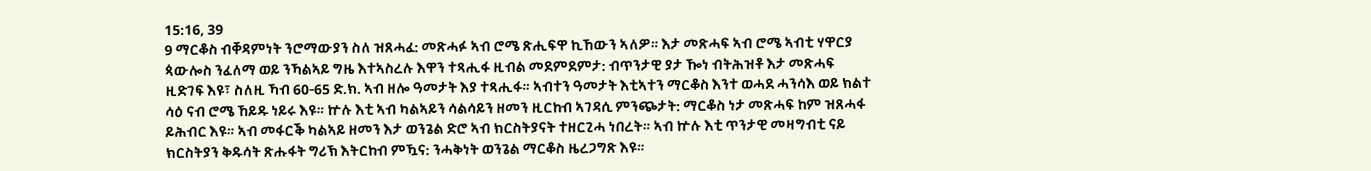15:16, 39
9 ማርቆስ ብቐዳምነት ንሮማውያን ስለ ዝጸሓፈ: መጽሓፉ ኣብ ሮሜ ጽሒፍዋ ኪኸውን ኣለዎ። እታ መጽሓፍ ኣብ ሮሜ ኣብቲ ሃዋርያ ጳውሎስ ንፈለማ ወይ ንኻልኣይ ግዜ እተኣስረሉ እዋን ተጻሒፋ ዚብል መደምደምታ: ብጥንታዊ ያታ ዀነ ብትሕዝቶ እታ መጽሓፍ ዚድገፍ እዩ፣ ስለዚ ኻብ 60-65 ድ.ክ. ኣብ ዘሎ ዓመታት እያ ተጻሒፋ። ኣብተን ዓመታት እቲኣተን ማርቆስ እንተ ወሓደ ሓንሳእ ወይ ክልተ ሳዕ ናብ ሮሜ ኸይዱ ነይሩ እዩ። ኵሉ እቲ ኣብ ካልኣይን ሳልሳይን ዘመን ዚርከብ ኣገዳሲ ምንጭታት: ማርቆስ ነታ መጽሓፍ ከም ዝጸሓፋ ይሕብር እዩ። ኣብ መፋርቕ ካልኣይ ዘመን እታ ወንጌል ድሮ ኣብ ክርስትያናት ተዘርጊሓ ነበረት። ኣብ ኵሉ እቲ ጥንታዊ መዛግብቲ ናይ ክርስትያን ቅዱሳት ጽሑፋት ግሪኽ እትርከብ ምዃና: ንሓቅነት ወንጌል ማርቆስ ዜረጋግጽ እዩ።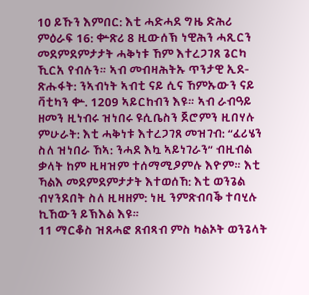10 ይኹን እምበር: እቲ ሓድሓደ ግዜ ድሕሪ ምዕራፍ 16: ቍጽሪ 8 ዚውሰኽ ነዊሕን ሓጺርን መደምደምታታት ሓቅነቱ ኸም እተረጋገጸ ጌርካ ኺርአ የብሉን። ኣብ መብዛሕትኡ ጥንታዊ ኢደ-ጽሑፋት: ንኣብነት ኣብቲ ናይ ሲና ኸምኡውን ናይ ቫቲካን ቍ. 1209 ኣይርከብን እዩ። ኣብ ራብዓይ ዘመን ዚነብሩ ዝነበሩ ዩሲቤስን ጀሮምን ዚበሃሉ ምሁራት: እቲ ሓቅነቱ እተረጋገጸ መዝገብ: “ፈሪሄን ስለ ዝነበራ ኸኣ: ንሓደ እኳ ኣይነገራን” ብዚብል ቃላት ከም ዚዛዝም ተሰማሚዖምሉ እዮም። እቲ ኻልእ መደምደምታታት እተወሰኸ: እቲ ወንጌል ብሃንደበት ስለ ዚዛዘም: ነዚ ንምጽብባቕ ተባሂሉ ኪኸውን ይኽእል እዩ።
11 ማርቆስ ዝጸሓፎ ጸብጻብ ምስ ካልኦት ወንጌላት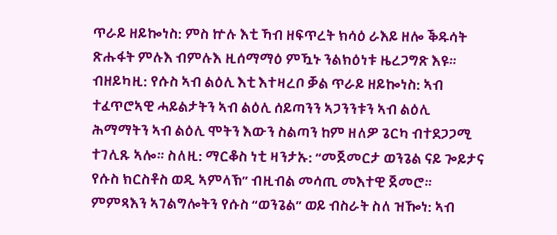ጥራይ ዘይኰነስ: ምስ ኵሉ እቲ ኻብ ዘፍጥረት ክሳዕ ራእይ ዘሎ ቕዱሳት ጽሑፋት ምሉእ ብምሉእ ዚሰማማዕ ምዃኑ ንልክዕነቱ ዜረጋግጽ እዩ። ብዘይካዚ: የሱስ ኣብ ልዕሊ እቲ እተዛረቦ ቓል ጥራይ ዘይኰነስ: ኣብ ተፈጥሮኣዊ ሓይልታትን ኣብ ልዕሊ ሰይጣንን ኣጋንንቱን ኣብ ልዕሊ ሕማማትን ኣብ ልዕሊ ሞትን እውን ስልጣን ከም ዘለዎ ጌርካ ብተደጋጋሚ ተገሊጹ ኣሎ። ስለዚ: ማርቆስ ነቲ ዛንታኡ: “መጀመርታ ወንጌል ናይ ጐይታና የሱስ ክርስቶስ ወዲ ኣምላኽ” ብዚብል መሳጢ መእተዊ ጀመሮ። ምምጻእን ኣገልግሎትን የሱስ “ወንጌል” ወይ ብስራት ስለ ዝዀነ: ኣብ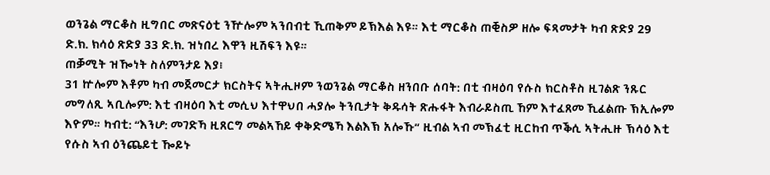ወንጌል ማርቆስ ዚግበር መጽናዕቲ ንዅሎም ኣንበብቲ ኺጠቅም ይኽእል እዩ። እቲ ማርቆስ ጠቒስዎ ዘሎ ፍጻመታት ካብ ጽድያ 29 ድ.ክ. ክሳዕ ጽድያ 33 ድ.ክ. ዝነበረ እዋን ዚሽፍን እዩ።
ጠቓሚት ዝዀነት ስለምንታይ እያ፧
31 ኵሎም እቶም ካብ መጀመርታ ክርስትና ኣትሒዞም ንወንጌል ማርቆስ ዘንበቡ ሰባት: በቲ ብዛዕባ የሱስ ክርስቶስ ዚገልጽ ንጹር መግለጺ ኣቢሎም: እቲ ብዛዕባ እቲ መሲህ እተዋህበ ሓያሎ ትንቢታት ቅዱሳት ጽሑፋት እብራይስጢ ኸም እተፈጸመ ኺፈልጡ ኽኢሎም እዮም። ካብቲ: “እንሆ: መገድኻ ዚጸርግ መልኣኸይ ቀቅድሜኻ እልእኽ አሎኹ” ዚብል ኣብ መኽፈቲ ዚርከብ ጥቕሲ ኣትሒዙ ኽሳዕ እቲ የሱስ ኣብ ዕንጨይቲ ዀይኑ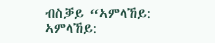ብስቓይ “ኣምላኸይ: ኣምላኸይ: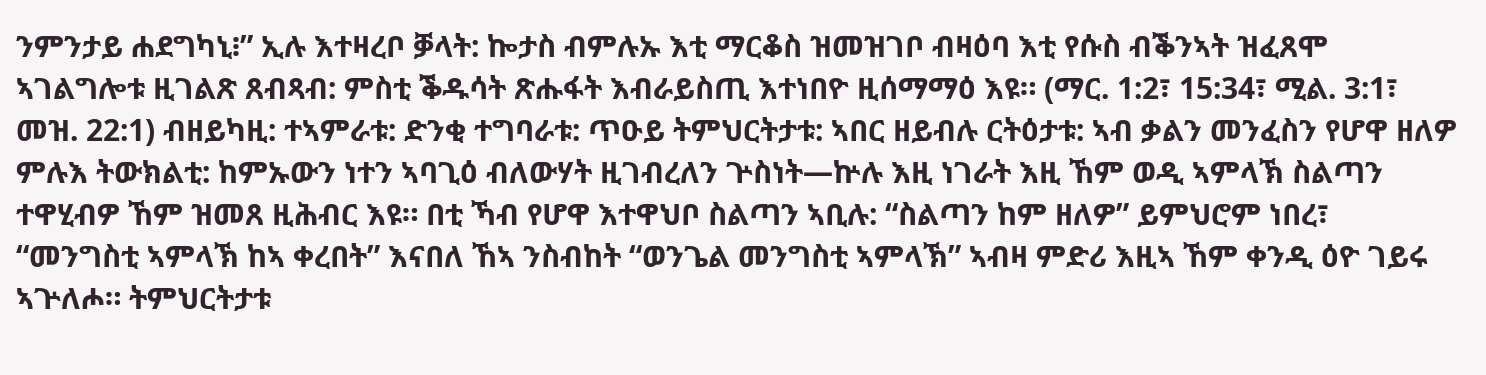ንምንታይ ሐደግካኒ፧” ኢሉ እተዛረቦ ቓላት: ኰታስ ብምሉኡ እቲ ማርቆስ ዝመዝገቦ ብዛዕባ እቲ የሱስ ብቕንኣት ዝፈጸሞ ኣገልግሎቱ ዚገልጽ ጸብጻብ: ምስቲ ቕዱሳት ጽሑፋት እብራይስጢ እተነበዮ ዚሰማማዕ እዩ። (ማር. 1:2፣ 15:34፣ ሚል. 3:1፣ መዝ. 22:1) ብዘይካዚ: ተኣምራቱ: ድንቂ ተግባራቱ: ጥዑይ ትምህርትታቱ: ኣበር ዘይብሉ ርትዕታቱ: ኣብ ቃልን መንፈስን የሆዋ ዘለዎ ምሉእ ትውክልቲ: ከምኡውን ነተን ኣባጊዕ ብለውሃት ዚገብረለን ጕስነት—ኵሉ እዚ ነገራት እዚ ኸም ወዲ ኣምላኽ ስልጣን ተዋሂብዎ ኸም ዝመጸ ዚሕብር እዩ። በቲ ኻብ የሆዋ እተዋህቦ ስልጣን ኣቢሉ: “ስልጣን ከም ዘለዎ” ይምህሮም ነበረ፣ “መንግስቲ ኣምላኽ ከኣ ቀረበት” እናበለ ኸኣ ንስብከት “ወንጌል መንግስቲ ኣምላኽ” ኣብዛ ምድሪ እዚኣ ኸም ቀንዲ ዕዮ ገይሩ ኣጕለሖ። ትምህርትታቱ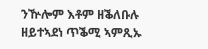ንዅሎም እቶም ዘቕለቡሉ ዘይተኣደነ ጥቕሚ ኣምጺኡ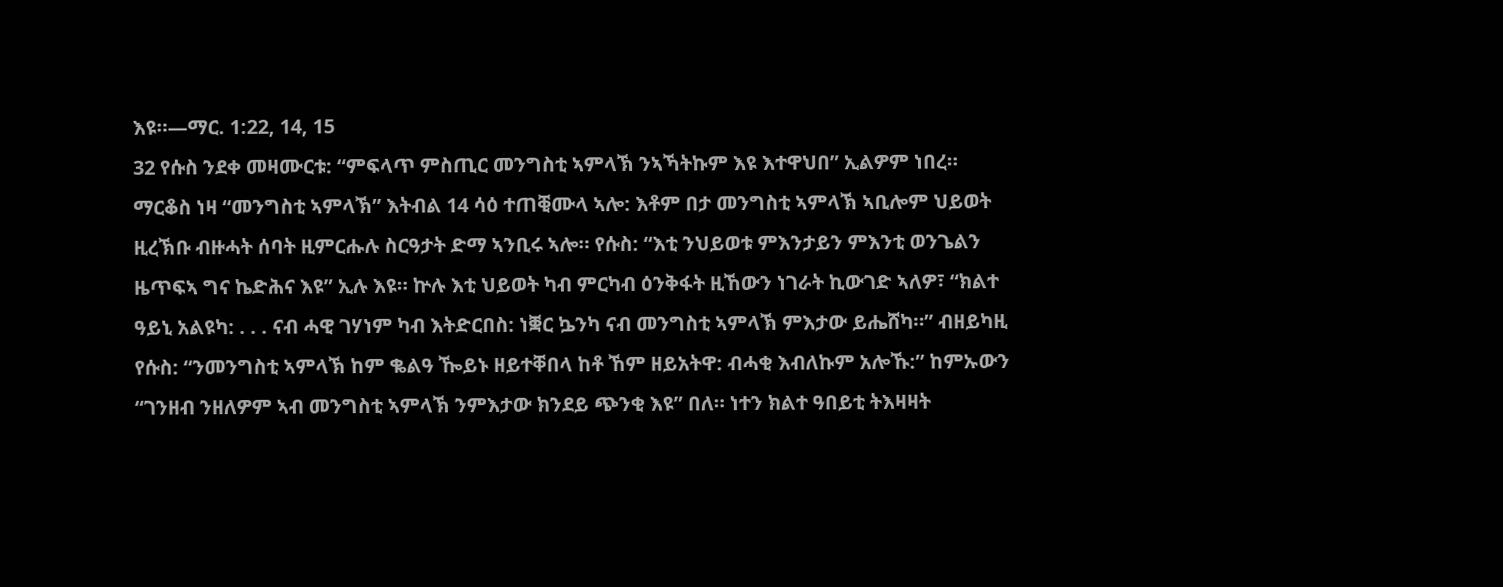እዩ።—ማር. 1:22, 14, 15
32 የሱስ ንደቀ መዛሙርቱ: “ምፍላጥ ምስጢር መንግስቲ ኣምላኽ ንኣኻትኩም እዩ እተዋህበ” ኢልዎም ነበረ። ማርቆስ ነዛ “መንግስቲ ኣምላኽ” እትብል 14 ሳዕ ተጠቒሙላ ኣሎ: እቶም በታ መንግስቲ ኣምላኽ ኣቢሎም ህይወት ዚረኽቡ ብዙሓት ሰባት ዚምርሑሉ ስርዓታት ድማ ኣንቢሩ ኣሎ። የሱስ: “እቲ ንህይወቱ ምእንታይን ምእንቲ ወንጌልን ዜጥፍኣ ግና ኬድሕና እዩ” ኢሉ እዩ። ኵሉ እቲ ህይወት ካብ ምርካብ ዕንቅፋት ዚኸውን ነገራት ኪውገድ ኣለዎ፣ “ክልተ ዓይኒ አልዩካ: . . . ናብ ሓዊ ገሃነም ካብ እትድርበስ: ነቛር ኴንካ ናብ መንግስቲ ኣምላኽ ምእታው ይሔሸካ።” ብዘይካዚ የሱስ: “ንመንግስቲ ኣምላኽ ከም ቈልዓ ዀይኑ ዘይተቐበላ ከቶ ኸም ዘይአትዋ: ብሓቂ እብለኩም አሎኹ:” ከምኡውን “ገንዘብ ንዘለዎም ኣብ መንግስቲ ኣምላኽ ንምእታው ክንደይ ጭንቂ እዩ” በለ። ነተን ክልተ ዓበይቲ ትእዛዛት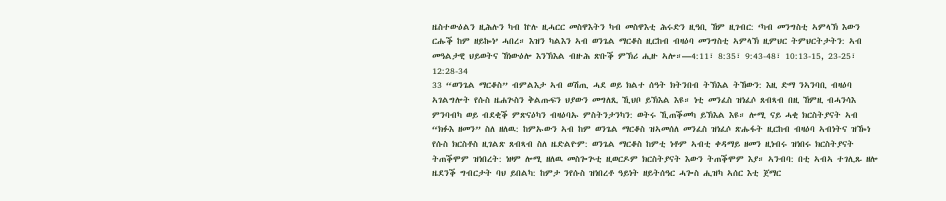ዜስተውዕልን ዚሕሉን ካብ ኵሉ ዚሓርር መስዋእትን ካብ መስዋእቲ ሕሩድን ዚዓቢ ኸም ዚገብር: ‘ካብ መንግስቲ ኣምላኽ እውን ርሑቕ ከም ዘይኰነ’ ሓበረ። እዝን ካልእን ኣብ ወንጌል ማርቆስ ዚርከብ ብዛዕባ መንግስቲ ኣምላኽ ዚምህር ትምህርትታትን: ኣብ መዓልታዊ ህይወትና ኸነውዕሎ እንኽእል ብዙሕ ጽቡቕ ምኽሪ ሒዙ ኣሎ።—4:11፣ 8:35፣ 9:43-48፣ 10:13-15, 23-25፣ 12:28-34
33 “ወንጌል ማርቆስ” ብምልእታ ኣብ ወሽጢ ሓደ ወይ ክልተ ሰዓት ክትንበብ ትኽእል ትኸውን: እዚ ድማ ንኣንባቢ ብዛዕባ ኣገልግሎት የሱስ ዜሐጕስን ቅልጡፍን ህያውን መግለጺ ኺህቦ ይኽእል እዩ። ነቲ መንፈስ ዝነፈሶ ጸብጻብ በዚ ኸምዚ ብሓንሳእ ምንባብካ ወይ ብደቂቕ ምጽናዕካን ብዛዕባኡ ምስትንታንካን: ወትሩ ኺጠቕመካ ይኽእል እዩ። ሎሚ ናይ ሓቂ ክርስትያናት ኣብ “ክፉእ ዘመን” ስለ ዘለዉ: ከምኡውን ኣብ ከም ወንጌል ማርቆስ ዝኣመሰለ መንፈስ ዝነፈሶ ጽሑፋት ዚርከብ ብዛዕባ ኣብነትና ዝዀነ የሱስ ክርስቶስ ዚገልጽ ጸብጻብ ስለ ዜድልዮም: ወንጌል ማርቆስ ከምቲ ነቶም ኣብቲ ቀዳማይ ዘመን ዚነብሩ ዝነበሩ ክርስትያናት ትጠቕሞም ዝነበረት: ነዞም ሎሚ ዘለዉ መስጐጕቲ ዚወርዶም ክርስትያናት እውን ትጠቕሞም እያ። ኣንብባ: በቲ ኣብኣ ተገሊጹ ዘሎ ዜደንቕ ግብርታት ባህ ይበልካ: ከምታ ንየሱስ ዝነበረቶ ዓይነት ዘይትሰዓር ሓጐስ ሒዝካ ኣሰር እቲ ጀማር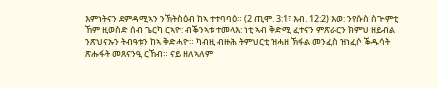እምነትናን ደምዳሚኣን ንኽትስዕብ ከኣ ተተባባዕ። (2 ጢሞ. 3:1፣ እብ. 12:2) እወ: ንየሱስ ስጕምቲ ኸም ዚወስድ ሰብ ጌርካ ርኣዮ: ብቕንኣቱ ተመላእ: ነቲ ኣብ ቅድሚ ፈተናን ምጽራርን ክምህ ዘይብል ንጽህናኡን ትብዓቱን ከኣ ቅድሓዮ። ካብዚ ብዙሕ ትምህርቲ ዝሓዘ ኽፋል መንፈስ ዝነፈሶ ቕዱሳት ጽሑፋት መጸናንዒ ርኸብ። ናይ ዘለኣለም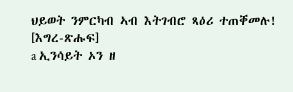ህይወት ንምርካብ ኣብ እትገብሮ ጻዕሪ ተጠቐመሉ!
[እግረ-ጽሑፍ]
a ኢንሳይት ኦን ዘ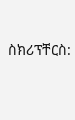ስክሪፕቸርስ: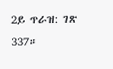2ይ ጥራዝ: ገጽ 337።